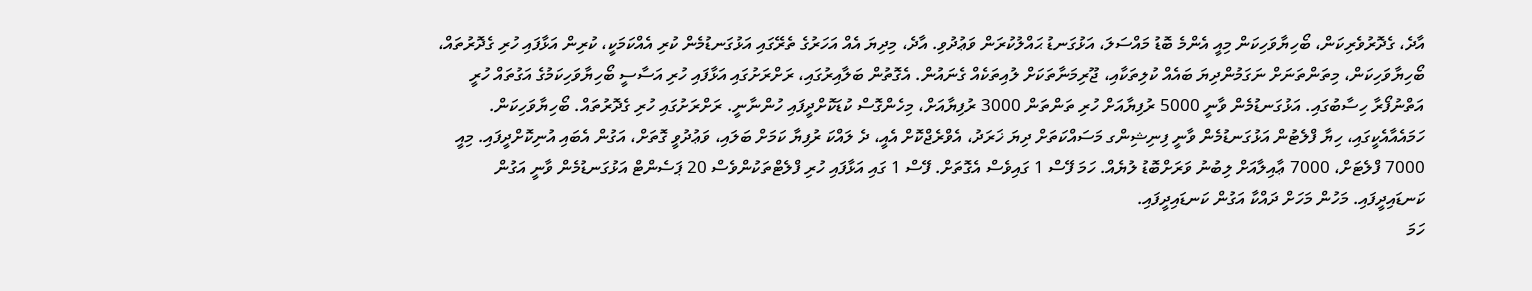އާދެ، ގެދޮރުވެރިކަން، ބޯހިޔާވަހިކަން މިއީ އެންމެ ބޮޑު މައްސަލަ، އަޅުގަނޑު ޙައްލުކުރަން ވަޢުދުވި. އާދެ، މިދިޔަ އެއް އަހަރުގެ ތެރޭގައި އަޅުގަނޑުމެން ކުރި އެއްކަމަކީ، ކުރިން އަޅާފައި ހުރި ގެދޮރުތައް، ބޯހިޔާވަހިކަން، މިތަންތަނަށް ނަގަމުންދިޔަ ބައެއް ކުލިތަކާއި، ޖޫރިމަނާތަކަށް ލުއިތަކެއް ގެނައުން. އެގޮތުން ބަލާއިރުގައި، ރަށްރަށުގައި އަޅާފައި ހުރި އަސާސީ ބޯހިޔާވަހިކަމުގެ އަގުތައް ހުރީ އަތްނުފޯރާ ހިސާބުގައި. އަޅުގަނޑުމެން ވާނީ 5000 ރުފިޔާއަށް ހުރި ތަންތަން 3000 ރުފިޔާއަށް، މިހެންގޮސް ކުޑަކޮށްދީފައި ހުންނާނީ. ރަށްރަށުގައި ހުރި ގެދޮރުތައް. ބޯހިޔާވަހިކަން. ހަމައެއާއެކީގައި، ހިޔާ ފްލެޓުން އަޅުގަނޑުމެން ވާނީ ފިނިޝިންގ މަސައްކަތަށް ދިޔަ ޚަރަދު، އެވްރެޖްކޮށް އެއީ، ދެ ލައްކަ ރުފިޔާ ކަމަށް ބަލައި، ވަޢުދުވީ ގޮތަށް، އަގުން އެބައި އުނިކޮށްދީފައި. މިއީ 7000 ފްލެޓަށް، 7000 ޢާއިލާއަށް ލިބުނު ވަރަށްބޮޑު ލުޔެއް. ހަމަ ފޭސް 1 ގައިވެސް އެގޮތަށް. ފޭސް 1 ގައި އަޅާފައި ހުރި ފްލެޓްތަކުންވެސް 20 ޕަސެންޓް އަޅުގަނޑުމެން ވާނީ އަގުން ކަނޑައިދީފައި. މަހުން މަހަށް ދައްކާ އަގުން ކަނޑައިދީފައި.
ހަމަ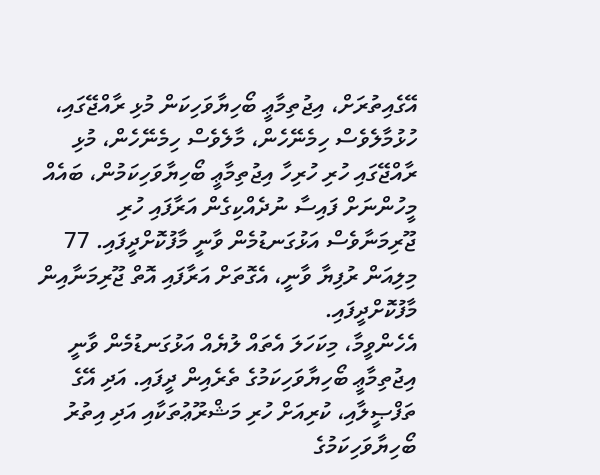އޭގެއިތުރަށް، އިޖުތިމާޢީ ބޯހިޔާވަހިކަން މުޅި ރާއްޖޭގައި، ހުޅުމާލެވެސް ހިމެނޭހެން، މާލެވެސް ހިމެނޭހެން، މުޅި ރާއްޖޭގައި ހުރި ހުރިހާ އިޖުތިމާޢީ ބޯހިޔާވަހިކަމުން، ބައެއް މީހުންނަށް ފައިސާ ނުދެއްކިގެން އަރާފައި ހުރި ޖޫރިމަނާވެސް އަޅުގަނޑުމެން ވާނީ މާފުކޮށްދީފައި. 77 މިލިއަން ރުފިޔާ ވާނީ، އެގޮތަށް އަރާފައި އޮތް ޖޫރިމަނާއިން މާފުކޮށްދީފައި.
އެހެންވީމާ، މިކަހަލަ އެތައް ލުޔެއް އަޅުގަނޑުމެން ވާނީ އިޖުތިމާޢީ ބޯހިޔާވަހިކަމުގެ ތެރެއިން ދީފައި. އަދި އޭގެ ތަފްޞީލާއި، ކުރިއަށް ހުރި މަޝްރޫޢުތަކާއި އަދި އިތުރު ބޯހިޔާވަހިކަމުގެ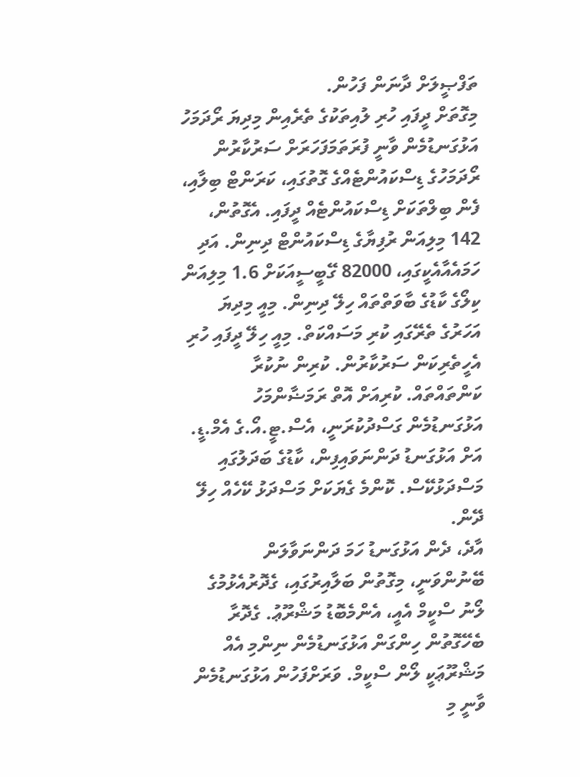ތަފްޞީލަށް ދާނަން ފަހުން.
މިގޮތަށް ދީފައި ހުރި ލުއިތަކުގެ ތެރެއިން މިދިޔަ ރޯދަމަހު އަޅުގަނޑުމެން ވާނީ ފުރަތަމަފަހަރަށް ސަރުކާރުން ރޯދަމަހުގެ ޑިސްކައުންޓެއްގެ ގޮތުގައި، ކަރަންޓް ބިލާއި، ފެން ބިލްތަކަށް ޑިސްކައުންޓެއް ދީފައި. އެގޮތުން، 142 މިލިއަން ރުފިޔާގެ ޑިސްކައުންޓް ދިނިން. އަދި ހަމައެއާއެކީގައި، 82000 ގޭބީސީއަކަށް 1.6 މިލިއަން ކިލޯގެ ކާޑުގެ ބާވަތްތައް ހިލޭ ދިނިން. މިއީ މިދިޔަ އަހަރުގެ ތެރޭގައި ކުރި މަސައްކަތް. މިއީ ހިލޭ ދީފައި ހުރި އެހީތެރިކަން ސަރުކާރުން. ކުރިން ނުކުރާ ކަންތައްތައް. ކުރިއަށް އޮތް ރަމަޟާންމަހު އަޅުގަނޑުމެން ގަސްދުކުރަނީ، އެސް.ޓީ.އޯ.ގެ އެމް.ޑީ. އަށް އަޅުގަނޑު ދަންނަވައިފިން، ކާޑުގެ ބަދަލުގައި މަސްދަޅުކޭސް. ކޮންމެ ގެޔަކަށް މަސްދަޅު ކޭހެއް ހިލޭ ދޭން.
އާދެ، ދެން އަޅުގަނޑު ހަމަ ދަންނަވާލަން ބޭނުންވަނީ، މިގޮތުން ބަލާއިރުގައި، ގެދޮރުއެޅުމުގެ ލޯނު ސްކީމް އެއީ، އެންމެބޮޑު މަޝްރޫޢު. ގެދޮރާ ބެހޭގޮތުން ހިންގަން އަޅުގަނޑުމެން ނިންމި އެއް މަޝްރޫޢަކީ ލޯން ސްކީމް. ވަރަށްފަހުން އަޅުގަނޑުމެން ވާނީ މި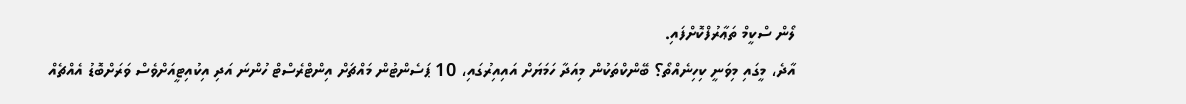ލޯން ސްކީމް ތަޢާރުފްކޮށްފައި.
އާދެ، މީގައި މިވަނީ ކިހިނެއްތޯ؟ ބޭންކްތަކުން މިއަދާ ހަމަޔަށް އައިއިރުގައި، 10 ޕަސެންޓުން މައްޗަށް އިންޓްރެސްޓް ހުންނަ އަދި އިކުއިޓީއަށްވެސް ވަރަށްބޮޑު އެއްޗެއް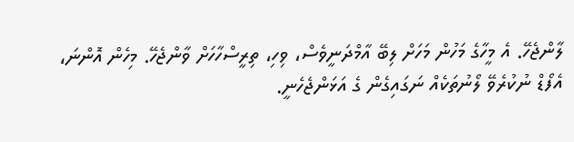ލާންޖެހޭ. އެ މީހާގެ މަހުން މަހަށް ލިބޭ އާމްދަނީވެސް، ވިހި، ތިރީސްހާހަށް ވާންޖެހޭ. މިހެން އޮންނަ، އެފޯޑް ނުކުރެވޭ ލޯނުތަކެއް ނަގައިގެން ގެ އަޅަންޖެހެނީ.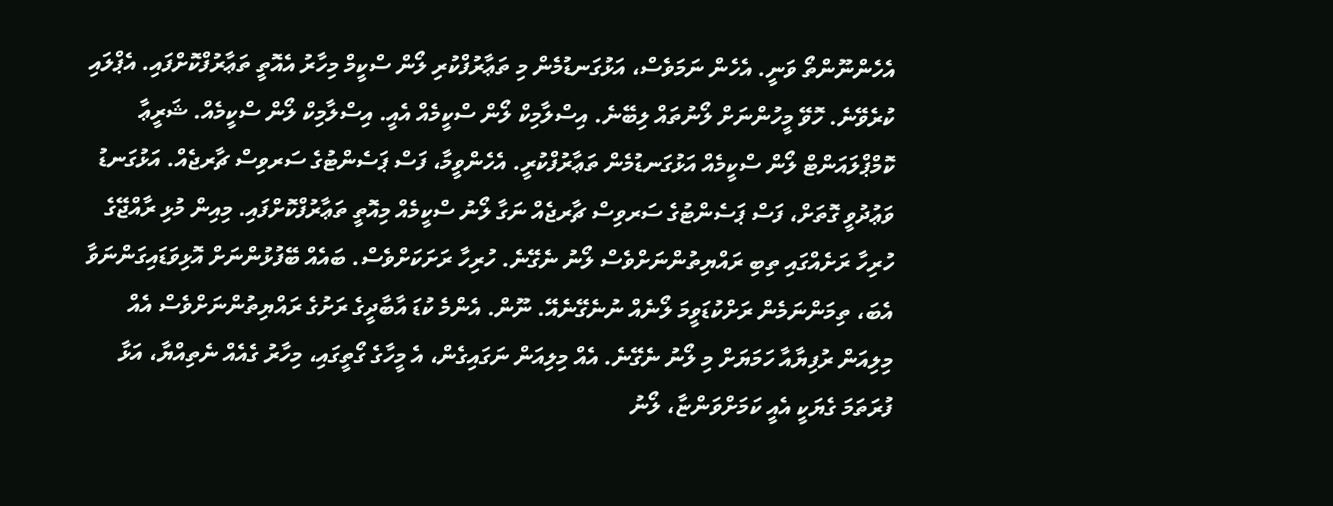އެހެންނޫންތޯ ވަނީ. އެހެން ނަމަވެސް، އަޅުގަނޑުމެން މި ތަޢާރުފްކުރި ލޯން ސްކީމް މިހާރު އެއޮތީ ތަޢާރުފްކޮށްފައި. އެޕްލައި ކުރެވޭނެ. ހޮވޭ މީހުންނަށް ލޯނުތައް ލިބޭނެ. އިސްލާމިކް ލޯން ސްކީމެއް އެއީ. އިސްލާމިކް ލޯން ސްކީމެއް. ޝަރީޢާ ކޮމްޕްލައަންޓް ލޯން ސްކީމެއް އަޅުގަނޑުމެން ތަޢާރުފްކުރީ. އެހެންވީމާ، ފަސް ޕަސެންޓުގެ ސަރވިސް ޗާރޖެއް. އަޅުގަނޑު ވަޢުދުވީ ގޮތަށް، ފަސް ޕަސެންޓުގެ ސަރވިސް ޗާރޖެއް ނަގާ ލޯނު ސްކީމެއް މިއޮތީ ތަޢާރުފްކޮށްފައި. މިއިން މުޅި ރާއްޖޭގެ ހުރިހާ ރަށެއްގައި ތިބި ރައްޔިތުންނަށްވެސް ލޯނު ނެގޭނެ. ހުރިހާ ރަށަކަށްވެސް. ބައެއް ބޭފުޅުންނަށް އޮޅިވަޑައިގަންނަވާ އެބަ، ތިމަންނަމެން ރަށްކުޑަވީމަ ލޯނެއް ނުނެގޭނެއޭ. ނޫން. އެންމެ ކުޑަ އާބާދީގެ ރަށުގެ ރައްޔިތުންނަށްވެސް އެއް މިލިއަން ރުފިޔާއާ ހަމަޔަށް މި ލޯނު ނެގޭނެ. އެއް މިލިއަން ނަގައިގެން، އެ މީހާގެ ގޯތީގައި، މިހާރު ގެއެއް ނެތިއްޔާ، އަޅާ ފުރަތަމަ ގެޔަކީ އެއީ ކަމަށްވަންޏާ، ލޯނު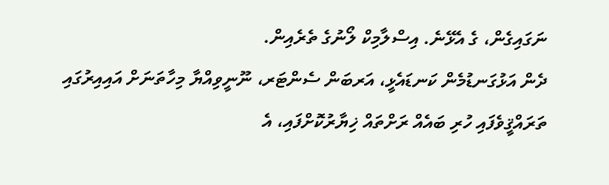ނަގައިގެން، ގެ އެޅޭނެ. އިސްލާމިކް ލޯނުގެ ތެރެއިން.
ދެން އަޅުގަނޑުމެން ކަނޑައެޅީ، އަރބަން ސެންޓަރ، ނޫނީވިއްޔާ މިހާތަނަށް އައިއިރުގައި ތަރައްޤީވެފައި ހުރި ބައެއް ރަށްތައް ޚިޔާރުކޮށްފައި، އެ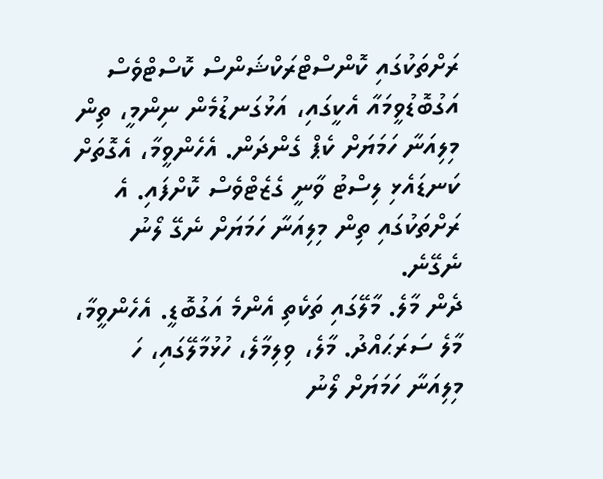ރަށްތަކުގައި ކޮންސްޓްރަކްޝަންސް ކޮސްޓްވެސް އަގުބޮޑުވީމައާ އެކީގައި، އަޅުގަނޑުމެން ނިންމީ، ތިން މިލިއަނާ ހަމަޔަށް ކެޕް ގެންދަން. އެހެންވީމާ، އެގޮތަށް ކަނޑައެޅި ލިސްޓު ވާނީ ގެޒެޓްވެސް ކޮށްފައި. އެ ރަށްތަކުގައި ތިން މިލިއަނާ ހަމަޔަށް ނެގޭ ލޯނު ނެގޭނެ.
ދެން މާލެ. މާލޭގައި ތަކެތި އެންމެ އަގުބޮޑީ. އެހެންވީމާ، މާލެ ސަރަޙައްދު. މާލެ، ވިލިމާލެ، ހުޅުމާލޭގައި، ހަ މިލިއަނާ ހަމަޔަށް ލޯނު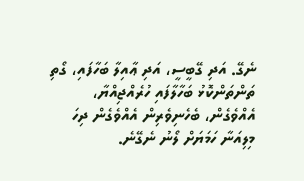ނެގޭ. އަދި ގޭބީސީ، އަދި ޢާއިލާ ބަހާފައި، ގޯތި ތަންތަންކޮޅު ބަހާލާފައި ހުރެއްޖިއްޔާ، އެއްވެގެން، ބެހެނިވެރިން އެއްވެގެން ދިހަ މިލިއަނާ ހަމަޔަށް ލޯނު ނެގޭނެ.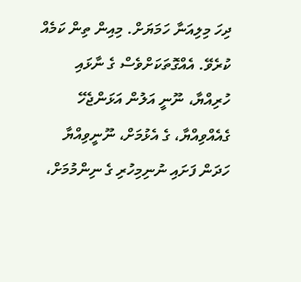ދިހަ މިލިއަނާ ހަމަޔަށް. މިއިން ތިން ކަމެއް ކުރެވޭ. އެއްގޮތަކަށްވެސް ގެ ނާޅައި ހުރިއްޔާ، ނޫނީ އަލުން އަޅަންޖެހޭ ގެއެއްވިއްޔާ، ގެ އެޅުމަށް، ނޫނީވިއްޔާ ހަދަން ފަށައި ނުނިމިހުރި ގެ ނިންމުމަށް،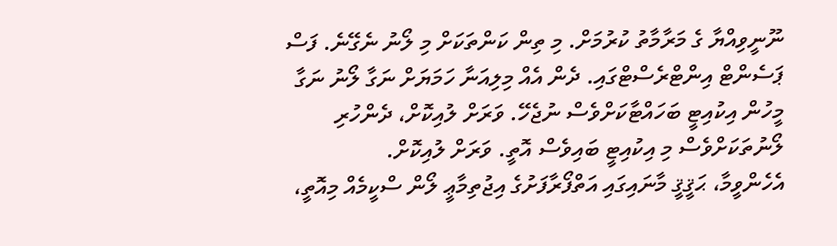ނޫނީވިއްޔާ ގެ މަރާމާތު ކުރުމަށް. މި ތިން ކަންތަކަށް މި ލޯނު ނެގޭނެ. ފަސް ޕަސެންޓް އިންޓްރެސްޓްގައި. ދެން އެއް މިލިއަނާ ހަމަޔަށް ނަގާ ލޯނު ނަގާ މީހުން އިކުއިޓީ ބަހައްޓާކަށްވެސް ނުޖެހޭ. ވަރަށް ލުއިކޮށް، ދެންހުރި ލޯނުތަކަށްވެސް މި އިކުއިޓީ ބައިވެސް އޮތީ. ވަރަށް ލުއިކޮށް.
އެހެންވީމާ، ޙަޤީޤީ މާނައިގައި އަތްފޯރާފަށުގެ އިޖުތިމާޢީ ލޯން ސްކީމެއް މިއޮތީ،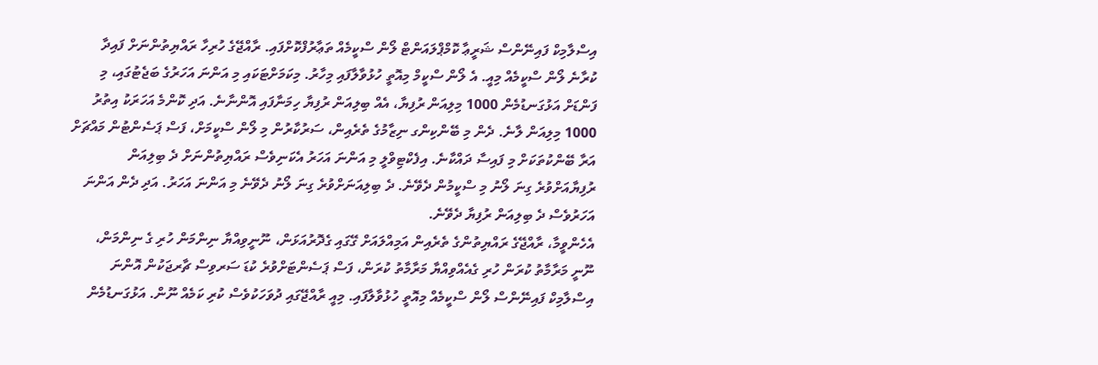އިސްލާމިކް ފައިނޭންސް ޝަރީޢާ ކޮމްޕްލައަންޓް ލޯން ސްކީމެއް ތަޢާރުފްކޮށްފައި. ރާއްޖޭގެ ހުރިހާ ރައްޔިތުންނަށް ފައިދާ ކުރާނެ ލޯން ސްކީމެއް މިއީ. އެ ލޯން ސްކީމް މިއޮތީ ހުޅުވާލާފައި މިހާރު. މިކަމަށްޓަކައި މި އަންނަ އަހަރުގެ ބަޖެޓުގައި، މި ފަންޑަށް އަޅުގަނޑުމެން 1000 މިލިއަން ރުފިޔާ، އެއް ބިލިއަން ރުފިޔާ ހިމަނާފައި އޮންނާނެ. އަދި ކޮންމެ އަހަރަކު އިތުރު 1000 މިލިއަން ލާނެ. ދެން މި ބޭންކިންގ ނިޒާމުގެ ތެރެއިން، ސަރުކާރުން މި ލޯން ސްކީމަށް، ފަސް ޕަސެންޓުން މައްޗަށް އަރާ ބޭންކުތަކަށް މި ފައިސާ ދައްކާނެ. އިފެކްޓިވްލީ މި އަންނަ އަހަރު އެކަނިވެސް ރައްޔިތުންނަށް ދެ ބިލިއަން ރުފިޔާއަށްވުރެ ގިނަ ލޯނު މި ސްކީމުން ދެވޭނެ. ދެ ބިލިއަނަށްވުރެ ގިނަ ލޯނު ދެވޭނެ މި އަންނަ އަހަރު. އަދި ދެން އަންނަ އަހަރުވެސް ދެ ބިލިއަން ރުފިޔާ ދެވޭނެ.
އެހެންވީމާ، ރާއްޖޭގެ ރައްޔިތުންގެ ތެރެއިން އަމިއްލައަށް ގޭގައި ގެދޮރުއަޅަން، ނޫނީވިއްޔާ ނިންމަން ހުރި ގެ ނިންމަން، ނޫނީ މަރާމާތު ކުރަން ހުރި ގެއެއްވިއްޔާ މަރާމާތު ކުރަން، ފަސް ޕަސެންޓަށްވުރެ ކުޑަ ސަރވިސް ޗާރޖަކުން އޮންނަ އިސްލާމިކް ފައިނޭންސް ލޯން ސްކީމެއް މިއޮތީ ހުޅުވާލާފައި. މިއީ ރާއްޖޭގައި ދުވަހަކުވެސް ކުރި ކަމެއް ނޫން. އަޅުގަނޑުމެން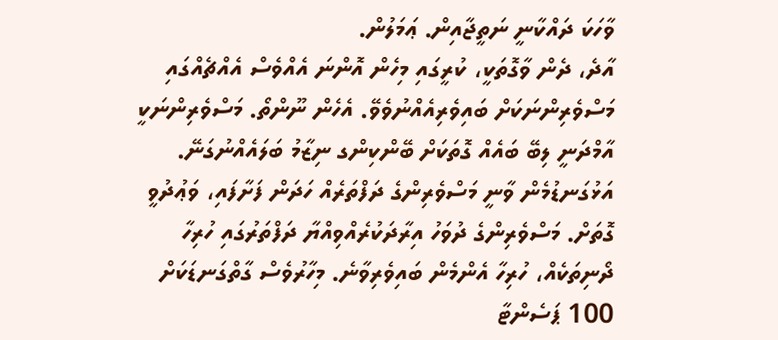ވާހަކަ ދައްކާނީ ނަތީޖާއިން. ޢަމަލުން.
އާދެ، ދެން ވާގޮތަކީ، ކުރީގައި މިހެން އޮންނަ އެއްވެސް އެއްޗެއްގައި މަސްވެރިންނަކަށް ބައިވެރިއެއްނުވެވޭ. އެހެން ނޫންތޯ. މަސްވެރިންނަކީ އާމްދަނީ ލިބޭ ބައެއް ގޮތަކަށް ބޭންކިންގ ނިޒާމު ބަލައެއްނުގަނޭ. އަޅުގަނޑުމެން ވާނީ މަސްވެރިންގެ ދަފްތަރެއް ހަދަން ފަށާފައި، ވަޢުދުވީ ގޮތަށް. މަސްވެރިންގެ ދުވަހު އިރާދަކުރެއްވިއްޔާ ދަފްތަރުގައި ހުރިހާ ދޯނިތަކެއް، ހުރިހާ އެންމެން ބައިވެރިވާނެ. މިހާރުވެސް ގާތްގަނޑަކަށް 100 ޕަސެންޓާ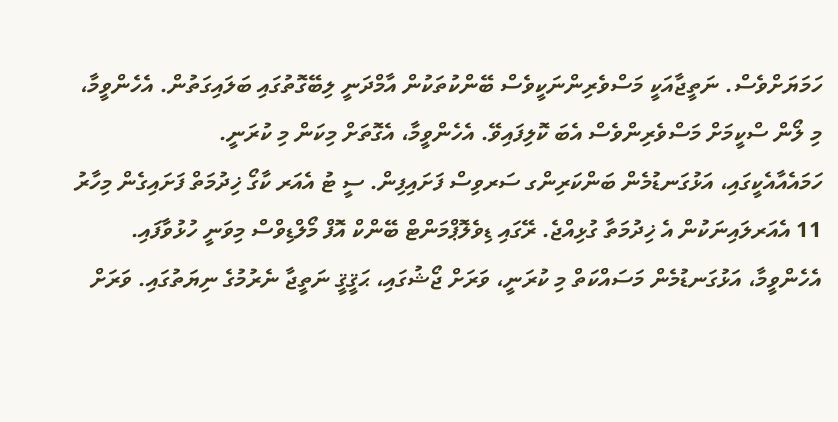ހަމަޔަށްވެސް. ނަތީޖާއަކީ މަސްވެރިންނަކީވެސް ބޭންކުތަކުން އާމްދަނީ ލިބޭގޮތުގައި ބަލައިގަތުން. އެހެންވީމާ، މި ލޯން ސްކީމަށް މަސްވެރިންވެސް އެބަ ކޮލިފައިވޭ. އެހެންވީމާ، އެގޮތަށް މިކަން މި ކުރަނީ.
ހަމައެއާއެކީގައި، އަޅުގަނޑުމެން ބަންކަރިންގ ސަރވިސް ފަށައިފިން. ސީ ޓު އެއަރ ކާގޯ ޚިދުމަތް ފަށައިގެން މިހާރު 11 އެއަރލައިނަކުން އެ ޚިދުމަތާ ގުޅިއްޖެ. ރޭގައި ޑިވެލޮޕްމަންޓް ބޭންކް އޮފް މޯލްޑިވްސް މިވަނީ ހުޅުވާފައި.
އެހެންވީމާ، އަޅުގަނޑުމެން މަސައްކަތް މި ކުރަނީ، ވަރަށް ޖޯޝުގައި، ޙަޤީޤީ ނަތީޖާ ނެރުމުގެ ނިޔަތުގައި. ވަރަށް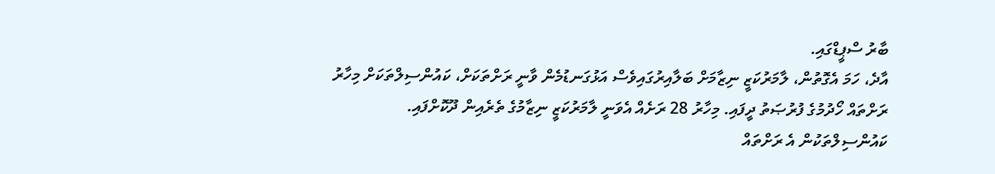ބާރު ސްޕީޑްގައި.
އާދެ، ހަމަ އެގޮތުން، ލާމަރުކަޒީ ނިޒާމަށް ބަލާއިރުގައިވެސް އަޅުގަނޑުމެން ވާނީ ރަށްތަކަށް، ކައުންސިލްތަކަށް މިހާރު ރަށްތައް ހޯދުމުގެ ފުރުޞަތު ދީފައި. މިހާރު 28 ރަށެއް އެވަނީ ލާމަރުކަޒީ ނިޒާމުގެ ތެރެއިން ދޫކޮށްފައި. ކައުންސިލްތަކުން އެ ރަށްތައް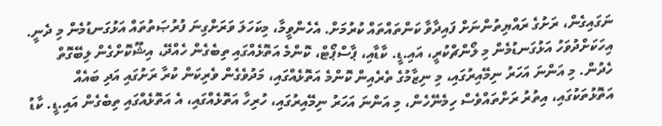ނަގައިގެން، ރަށުގެ ރައްޔިތުންނަށް ފައިދާވާ ކަންތައްތައް ކުރުމަށް. އެހެންވީމާ، މިކަހަލަ ވަރަށްގިނަ ފުރުޞަތުތައް އަޅުގަނޑުމެން މި ދެނީ.
އިހަކަށްދުވަހު އަޅުގަނޑުމެން މި ލޯންޗްކުރީ، އައި.ޑީ. ކާޑާއި، ޕާސްޕޯޓް، ކޮންމެ އަތޮޅެއްގައި ތިބެގެން ހެއްދޭ، އިޝޫކޮށްގެން ލިބޭގޮތް ހެދުން. މި އަންނަ އަހަރު ނިމޭއިރުގައި، މި ނިޒާމުގެ ތެރެއިން ކޮންމެ އަތޮޅެއްގައި، މަދުވެގެން ވެރިކަން ކުރާ ރަށުގައި އަދި ބައެއް އަތޮޅުތަކުގައި، އިތުރު ރަށްތައްވެސް ހިމެނޭހެން، މި އަންނަ އަހަރު ނިމޭއިރުގައި، ހުރިހާ އަތޮޅެއްގައި، އެ އަތޮޅެއްގައި ތިބެގެން އައި.ޑީ. ކާޑު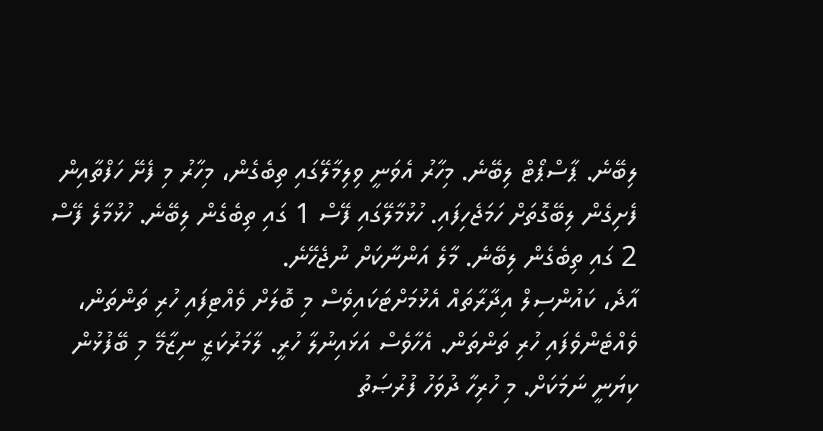ލިބޭނެ. ޕާސްޕޯޓް ލިބޭނެ. މިހާރު އެވަނީ ވިލިމާލޭގައި ތިބެގެން، މިހާރު މި ފެށޭ ހަފްތާއިން ފެށިގެން ލިބޭގޮތަށް ހަމަޖެހިފައި. ހުޅުމާލޭގައި ފޭސް 1 ގައި ތިބެގެން ލިބޭނެ. ހުޅުމާލެ ފޭސް 2 ގައި ތިބެގެން ލިބޭނެ. މާލެ އަންނާކަށް ނުޖެހޭނެ.
އާދެ، ކައުންސިލް އިދާރާތައް އެޅުމަށްޓަކައިވެސް މި ބޮލަށް ވެއްޓިފައި ހުރި ތަންތަން، ވެއްޓެންވެފައި ހުރި ތަންތަން. އެހާވެސް އަޅައިނުލާ ހުރީ. ލާމަރުކަޒީ ނިޒާމޭ މި ބޭފުޅުން ކިޔަނީ ނަމަކަށް. މި ހުރިހާ ދުވަހު ފުރުޞަތު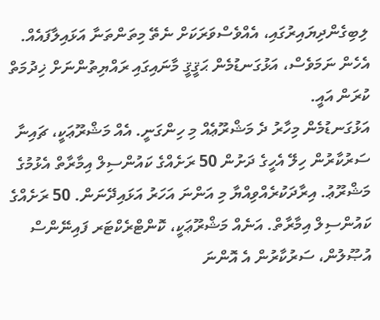ލިބިގެންދިޔައިރުގައި، އެއްވެސްވަރަކަށް ނެތޭ މިތަންތަނާ އަޅައިލާފައެއް. އެހެން ނަމަވެސް، އަޅުގަނޑުމެން ޙަޤީޤީ މާނައިގައި ރައްޔިތުންނަށް ޚިދުމަތް ކުރަން އައީ.
އަޅުގަނޑުމެން މިހާރު ދެ މަޝްރޫޢެއް މި ހިންގަނީ. އެއް މަޝްރޫޢަކީ، ޗައިނާ ސަރުކާރުން ހިލޭ އެހީގެ ދަށުން 50 ރަށެއްގެ ކައުންސިލް އިމާރާތް އެޅުމުގެ މަޝްރޫޢު. އިރާދަކުރެއްވިއްޔާ މި އަންނަ އަހަރު އަޅައިދޭނަން. 50 ރަށެއްގެ ކައުންސިލް އިމާރާތް. އަނެއް މަޝްރޫޢަކީ، ކޮންޓްރެކްޓަރ ފައިނޭންސް އުޞޫލުން، ސަރުކާރުން އެ އޮންނަ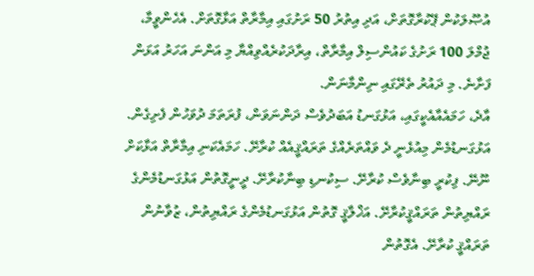އުޞޫލަކުން ޕޭކުރާގޮތަށް، އަދި އިތުރު 50 ރަށުގައި އިމާރާތް އަޅާގޮތަށް. އެހެންވީމާ، ޖުމްލަ 100 ރަށުގެ ކައުންސިލް އިމާރާތް، އިރާދަކުރެއްވިއްޔާ މި އަންނަ އަހަރު އަޅަން ފަށާނެ. މި ދައުރު ތެރޭގައި ނިންމާނަން.
އާދެ، ހަމައެއާއެކީގައި، އަޅުގަނޑު އަބަދުވެސް ދަންނަވަން، ފުރަތަމަ ދުވަހުން ފެށިގެން. އަޅުގަނޑުމެން މިއުޅެނީ ދެ ވައްތަރެއްގެ ތަރައްޤީއެއް ކުރާށޭ. ހަމައެކަނި އިމާރާތް އަޅާކަށް ނޫނޭ. ފިކުރީ ބިނާވެސް ކުރާށޭ. ސިކުނޑި ބިނާކުރާށޭ. ދީނީގޮތުން އަޅުގަނޑުމެންގެ ރައްޔިތުން ތަރައްޤީކުރާށޭ. އަޚްލާޤީ ގޮތުން އަޅުގަނޑުމެންގެ ރައްޔިތުން، ޒުވާނުން ތަރައްޤީ ކުރާށޭ. އެގޮތުން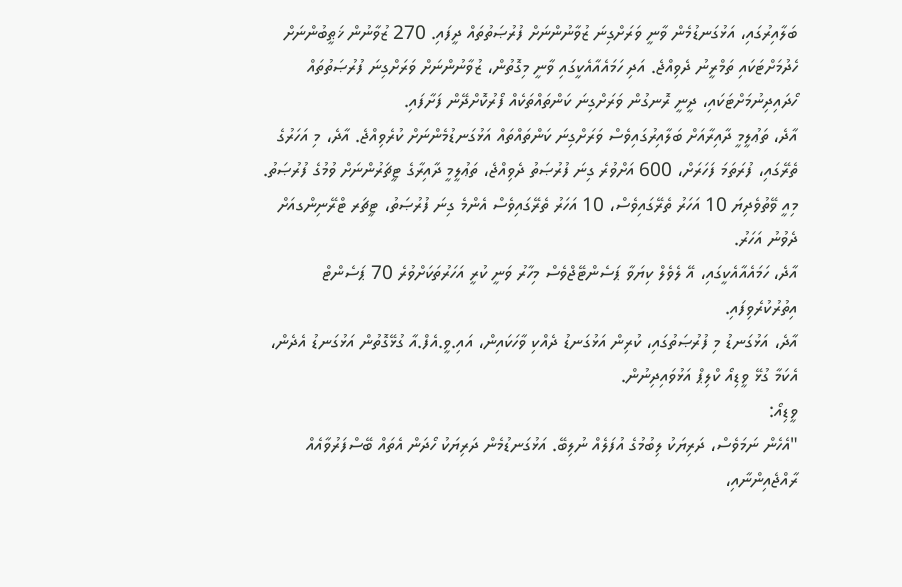ބަލާއިރުގައި، އަޅުގަނޑުމެން ވާނީ ވަރަށްގިނަ ޒުވާނުންނަށް ފުރުޞަތުތައް ދީފައި. 270 ޒުވާނުން ޚަޠީބުންނަށް ހެދުމަށްޓަކައި ތަމްރީނު ދެވިއްޖެ. އަދި ހަމައެއާއެކީގައި ވާނީ މިގޮތުން، ޒުވާނުންނަށް ވަރަށްގިނަ ފުރުޞަތުތައް ހޯދައިދިނުމަށްޓަކައި، ދީނީ ރޮނގުން ވަރަށްގިނަ ކަންތައްތަކެއް ފޯރުކޮށްދޭން ފަށާފައި.
އާދެ، ތަޢުލީމީ ދާއިރާއަށް ބަލާއިރުގައިވެސް ވަރަށްގިނަ ކަންތައްތައް އަޅުގަނޑުމެންނަށް ކުރެވިއްޖެ. އާދެ، މި އަހަރުގެ ތެރޭގައި، ފުރަތަމަ ފަހަރަށް، 600 އަށްވުރެ ގިނަ ފުރުޞަތު ދެވިއްޖެ، ތަޢުލީމީ ދާއިރާގެ ޓީޗަރުންނަށް ވުމުގެ ފުރުޞަތު. މިއީ ވޭތުވެދިޔަ 10 އަހަރު ތެރޭގައިވެސް، 10 އަހަރު ތެރޭގައިވެސް އެންމެ ގިނަ ފުރުޞަތު، ޓީޗަރ ޓްރޭނިންގއަށް ދެވުނު އަހަރު.
އާދެ، ހަމައެއާއެކީގައި، އޭ ލެވެލް ކިޔަވާ ޕަސެންޓޭޖްވެސް މިހާރު ވަނީ ކުރީ އަހަރުތަކަށްވުރެ 70 ޕަސެންޓް އިތުރުކުރެވިފައި.
އާދެ، އަޅުގަނޑު މި ފުރުޞަތުގައި، ކުރިން އަޅުގަނޑު ދެއްކި ވާހަކައިން، އައި.ވީ.އެފް.އާ ގުޅޭގޮތުން އަޅުގަނޑު އެދެން، އެކަމާ ގުޅޭ ވީޑިއޯ ކްލިޕް އަޅުވައިދިނުން.
ވީޑިއޯ:
"އެހެން ނަމަވެސް، ދަރިޔަކު ލިބުމުގެ އުފަލެއް ނުލިބޭ. އަޅުގަނޑުމެން ދަރިޔަކު ހޯދަން އެތައް ބޭސްފަރުވާއެއް ރާއްޖެއިންނާއި،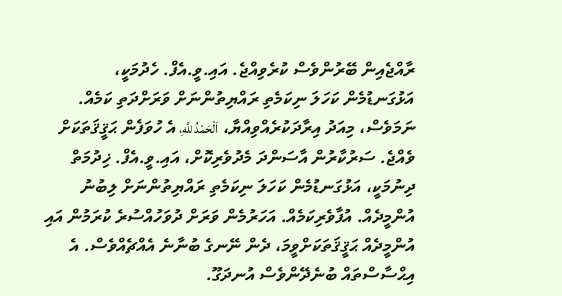ރާއްޖެއިން ބޭރުންވެސް ކުރެވިއްޖެ. އައި.ވީ.އެފް. ހެދުމަކީ، އަޅުގަނޑުމެން ކަހަލަ ނިކަމެތި ރައްޔިތުންނަށް ވަރަށްދަތި ކަމެއް. ނަމަވެސް، މިއަދު އިރާދަކުރެއްވިއްޔާ، اَلْحَمْدُ للَّهِ، އެ ހުވަފެން ޙަޤީޤަތަކަށް ވެއްޖެ. ސަރުކާރުން އާސަންދަ މެދުވެރިކޮށް، އައި.ވީ.އެފް. ޚިދުމަތް ދިނުމަކީ، އަޅުގަނޑުމެން ކަހަލަ ނިކަމެތި ރައްޔިތުންނަށް ލިބުނު އުންމީދެއް. އުފާވެރިކަމެއް. އަހަރުމެން ވަރަށް ދުވަހުއްސުރެ ކުރަމުން އައި އުންމީދެއް ޙަޤީޤަތަކަށްވީމަ، ދެން ނޭނގެ ބުނާނެ އެއްޗެއްވެސް. އެ އިޙްސާސްތައް ބުނެދޭންވެސް އުނދަގޫ.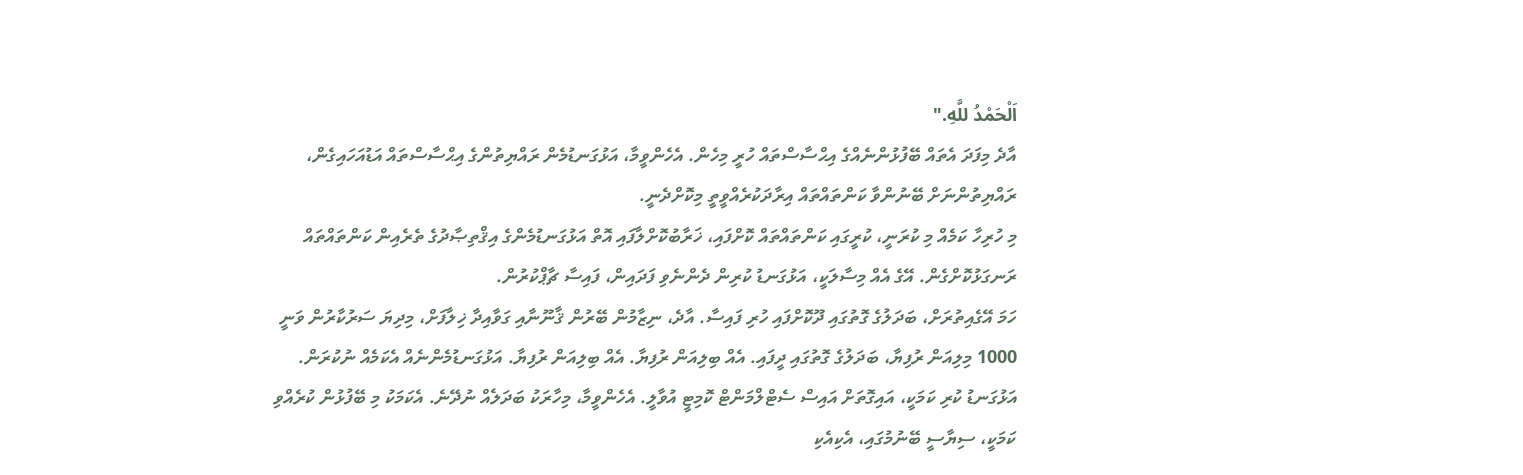اَلْحَمْدُ للَّهِ."
އާދެ މިފަދަ އެތައް ބޭފުޅުންނެއްގެ އިޙްސާސްތައް ހުރީ މިހެން. އެހެންވީމާ، އަޅުގަނޑުމެން ރައްޔިތުންގެ އިޙްސާސްތައް އަޑުއަހައިގެން، ރައްޔިތުންނަށް ބޭނުންވާ ކަންތައްތައް އިރާދަކުރެއްވީތީ މިކޮށްދެނީ.
މި ހުރިހާ ކަމެއް މި ކުރަނީ، ކުރީގައި ކަންތައްތައް ކޮށްފައި، ޚަރާބުކޮށްލާފައި އޮތް އަޅުގަނޑުމެންގެ އިޤްތިޞާދުގެ ތެރެއިން ކަންތައްތައް ރަނގަޅުކޮށްގެން. އޭގެ އެއް މިސާލަކީ، އަޅުގަނޑު ކުރިން ދެންނެވި ފަދައިން، ފައިސާ ޗާޕްކުރުން.
ހަމަ އޭގެއިތުރަށް، ބަދަލުގެ ގޮތުގައި ދޫކޮށްފައި ހުރި ފައިސާ. އާދެ، ނިޒާމުން ބޭރުން ޤާނޫނާއި ގަވާއިދާ ޚިލާފަށް، މިދިޔަ ސަރުކާރުން ވަނީ 1000 މިލިއަން ރުފިޔާ، ބަދަލުގެ ގޮތުގައި ދީފައި. އެއް ބިލިއަން ރުފިޔާ. އެއް ބިލިއަން ރުފިޔާ. އަޅުގަނޑުމެންނެއް އެކަމެއް ނުކުރަން. އަޅުގަނޑު ކުރި ކަމަކީ، އައިގޮތަށް އައިސް ސެޓްލްމަންޓް ކޮމިޓީ އުވާލީ. އެހެންވީމާ، މިހާރަކު ބަދަލެއް ނުދޭނެ. އެކަމަކު މި ބޭފުޅުން ކުރެއްވި ކަމަކީ، ސިޔާސީ ބޭނުމުގައި، އެކިއެކި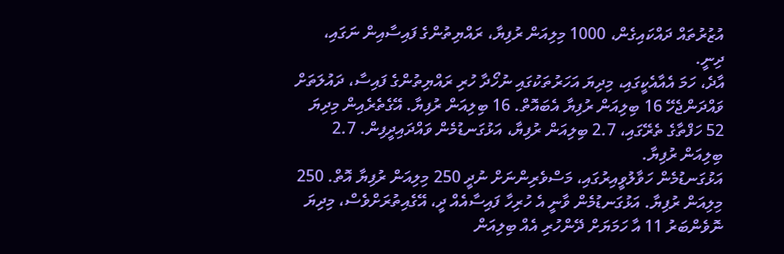އުޒުރުތައް ދައްކައިގެން، 1000 މިލިއަން ރުފިޔާ، ރައްޔިތުންގެ ފައިސާއިން ނަގައި، ދިނީ.
އާދެ، ހަމަ އެއާއެކީގައި، މިދިޔަ އަހަރުތަކުގައި ނުހޯދާ ހުރި ރައްޔިތުންގެ ފައިސާ، ދައުލަތަށް ވައްދަންޖެހޭ 16 ބިލިއަން ރުފިޔާ އެބައޮތް. 16 ބިލިއަން ރުފިޔާ. އޭގެތެރެއިން މިދިޔަ 52 ހަފްތާގެ ތެރޭގައި، 2.7 ބިލިއަން ރުފިޔާ، އަޅުގަނޑުމެން ވައްދައިދީފިން. 2.7 ބިލިއަން ރުފިޔާ.
އަޅުގަނޑުމެން ހަވާލުވީއިރުގައި، މަސްވެރިންނަށް ނުދީ 250 މިލިއަން ރުފިޔާ އޮތް. 250 މިލިއަން ރުފިޔާ. އަޅުގަނޑުމެން ވާނީ އެ ހުރިހާ ފައިސާއެއް ދީ، އޭގެއިތުރަށްވެސް، މިދިޔަ ނޮވެންބަރު 11 އާ ހަމަޔަށް ދޭންހުރި އެއް ބިލިއަން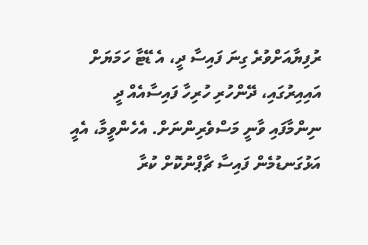ރުފިޔާއަށްވުރެ ގިނަ ފައިސާ ދީ، އެ ޑޭޓާ ހަމަޔަށް އައިއިރުގައި، ދޭންހުރި ހުރިހާ ފައިސާއެއް ދީ ނިންމާފައި ވާނީ މަސްވެރިންނަށް. އެހެންވީމާ، އެއީ އަޅުގަނޑުމެން ފައިސާ ޗާޕްނުކޮށް ކުރާ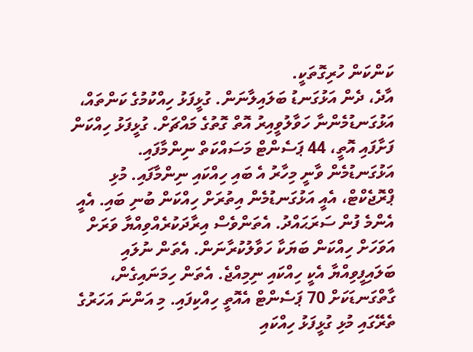ކަންކަން ހުރިގޮތަކީ.
އާދެ، ދެން އަޅުގަނޑު ބަލައިލާނަން. ގުޅީފަޅު ހިއްކުމުގެ ކަންތައް، އަޅުގަނޑުމެންނާ ހަވާލުވީއިރު އޮތް ގޮތުގެ މައްޗަށް. ގުޅީފަޅު ހިއްކަން ފަށާފައި އޮތީ، 44 ޕަސެންޓް މަސައްކަތް ނިންމާފައި. އަޅުގަނޑުމެން ވާނީ މިހާރު އެ ބައި ހިއްކައި ނިންމާފައި. މުޅި ޕްރޮޖެކްޓް، އެއީ އަޅުގަނޑުމެން އިތުރަށް ހިއްކަން ބުނި ބައި. އެއީ އެންމެ ފުން ސަރަޙައްދު. އެތަންވެސް އިރާދަކުރެއްވިއްޔާ ވަރަށް އަވަހަށް ހިއްކަން ބަޔަކާ ހަވާލުކުރާނަން. އެތަން ނުލައި ބަލައިފީވިއްޔާ އެކީ ހިއްކައި ނިމިއްޖެ. އެތަން ހިމަނައިގެން، ގާތްގަނޑަކަށް 70 ޕަސެންޓް އެއޮތީ ހިއްކިފައި. މި އަންނަ އަހަރުގެ ތެރޭގައި މުޅި ގުޅީފަޅު ހިއްކައި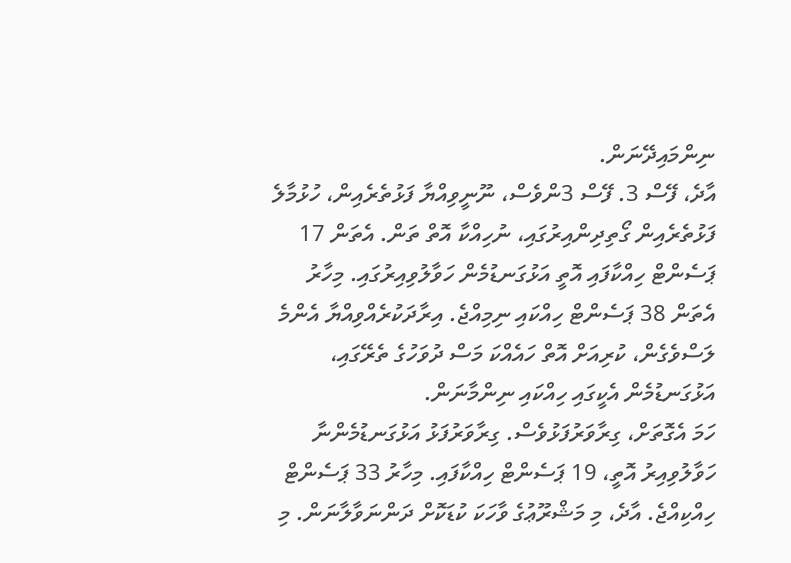ނިންމައިދޭނަން.
އާދެ، ފޭސް 3. ފޭސް 3ންވެސް، ނޫނީވިއްޔާ ފަޅުތެރެއިން، ހުޅުމާލެ ފަޅުތެރެއިން ގޯތިދިންއިރުގައި، ނުހިއްކާ އޮތް ތަން. އެތަން 17 ޕަސެންޓް ހިއްކާފައި އޮތީ އަޅުގަނޑުމެން ހަވާލުވިއިރުގައި. މިހާރު އެތަން 38 ޕަސެންޓް ހިއްކައި ނިމިއްޖެ. އިރާދަކުރެއްވިއްޔާ އެންމެ ލަސްވެގެން، ކުރިއަށް އޮތް ހައެއްކަ މަސް ދުވަހުގެ ތެރޭގައި، އަޅުގަނޑުމެން އެކީގައި ހިއްކައި ނިންމާނަން.
ހަމަ އެގޮތަށް، ގިރާވަރުފަޅުވެސް. ގިރާވަރުފަޅު އަޅުގަނޑުމެންނާ ހަވާލުވިއިރު އޮތީ، 19 ޕަސެންޓް ހިއްކާފައި. މިހާރު 33 ޕަސެންޓް ހިއްކިއްޖެ. އާދެ، މި މަޝްރޫޢުގެ ވާހަކަ ކުޑަކޮށް ދަންނަވާލާނަން. މި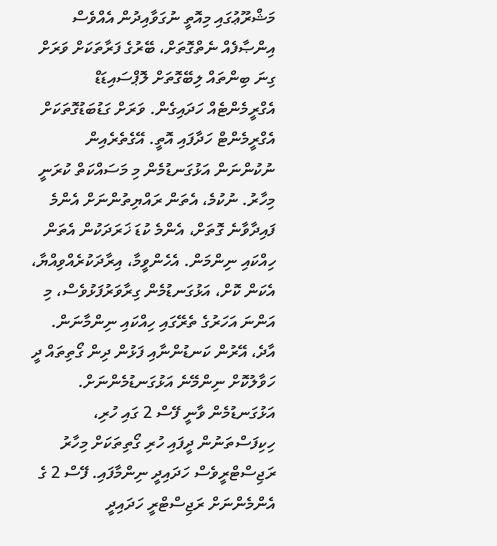މަޝްރޫޢުގައި މިއޮތީ ނުގަވާއިދުން އެއްވެސް އިންޞާފެއް ނެތްގޮތަށް، ބޭރުގެ ފަރާތަކަށް ވަރަށް ގިނަ ބިންތައް ލިބޭގޮތަށް ލޮޕްސައިޑަޑް އެގްރީމެންޓެއް ހަދައިގެން. ވަރަށް ގަޑުބަޑުގޮތަކަށް އެގްރީމެންޓް ހަދާފައި އޮތީ. އޭގެތެރެއިން ނުކުންނަން އަޅުގަނޑުމެން މި މަސައްކަތް ކުރަނީ މިހާރު. ނުކުމެ، އެތަން ރައްޔިތުންނަށް އެންމެ ފައިދާވާނެ ގޮތަށް، އެންމެ ކުޑަ ޚަރަދަކުން އެތަން ހިއްކައި ނިންމަން. އެހެންވީމާ، އިރާދަކުރެއްވިއްޔާ، އެކަން ކޮށް، އަޅުގަނޑުމެން ގިރާވަރުފަޅުވެސް، މި އަންނަ އަހަރުގެ ތެރޭގައި ހިއްކައި ނިންމާނަން.
އާދެ، އޭރުން ކަނޑުންނާއި ފަޅުން ދިން ގޯތިތައް ދީ ހަވާލުކޮށް ނިންމޭނެ އަޅުގަނޑުމެންނަށް. އަޅުގަނޑުމެން ވާނީ ފޭސް 2 ގައި ހުރި، ހިކިފަސްތަނުން ދީފައި ހުރި ގޯތިތަކަށް މިހާރު ރަޖިސްޓްރީވެސް ހަދައިދީ ނިންމާފައި. ފޭސް 2 ގެ އެންމެންނަށް ރަޖިސްޓްރީ ހަދައިދީ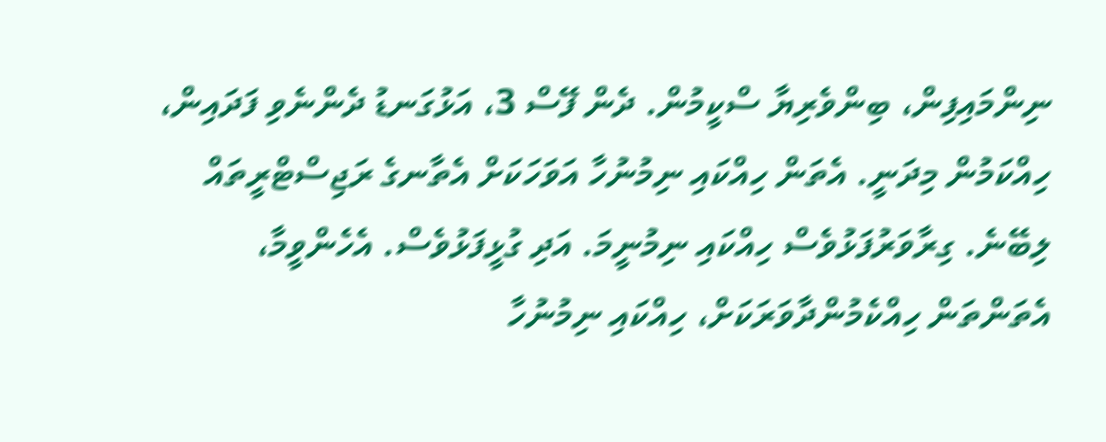ނިންމައިފިން، ބިންވެރިޔާ ސްކީމުން. ދެން ފޭސް 3، އަޅުގަނޑު ދެންނެވި ފަދައިން، ހިއްކަމުން މިދަނީ. އެތަން ހިއްކައި ނިމުނުހާ އަވަހަކަށް އެތާނގެ ރަޖިސްޓްރީތައް ލިބޭނެ. ގިރާވަރުފަޅުވެސް ހިއްކައި ނިމުނީމަ. އަދި ގުޅީފަޅުވެސް. އެހެންވީމާ، އެތަންތަން ހިއްކެމުންދާވަރަކަށް، ހިއްކައި ނިމުނުހާ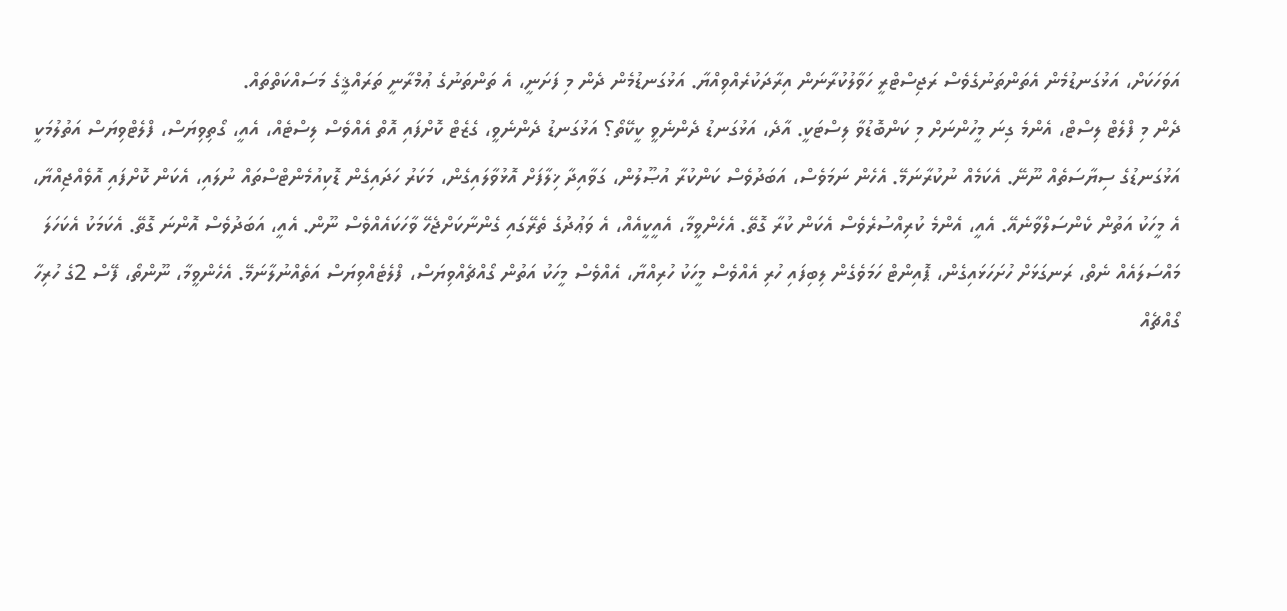އަވަހަކަށް، އަޅުގަނޑުމެން އެތަންތަނުގެވެސް ރަޖިސްޓްރީ ހަވާލުކުރާނަން އިރާދަކުރެއްވިއްޔާ. އަޅުގަނޑުމެން ދެން މި ފަށަނީ، އެ ތަންތަނުގެ ޢުމްރާނީ ތަރައްޤީގެ މަސައްކަތްތައް.
ދެން މި ފްލެޓް ލިސްޓް، އެންމެ ގިނަ މީހުންނަށް މި ކަންބޮޑުވާ ލިސްޓަކީ. އާދެ، އަޅުގަނޑު ދެންނެވީ ކީކޭތޯ؟ އަޅުގަނޑު ދެންނެވީ، ގެޒެޓް ކޮށްފައި އޮތް އެއްވެސް ލިސްޓެއް، އެއީ، ގޯތިވިޔަސް، ފްލެޓްވިޔަސް އަތުލުމަކީ އަޅުގަނޑުގެ ސިޔާސަތެއް ނޫނޭ. އެކަމެއް ނުކުރާނަމޭ. އެހެން ނަމަވެސް، އަބަދުވެސް ކަންކުރާ އުޞޫލުން، ގަވާއިދާ ޚިލާފަށް އޮޅުވާލައިގެން، މަކަރު ހަދައިގެން ޑޮކިއުމެންޓްސްތައް ނުލައި، އެކަން ކޮށްފައި އޮވެއްޖިއްޔާ، އެ މީހަކު އަތުން ކެންސަލްވާނެއޭ. އެއީ، އެންމެ ކުރިއްސުރެވެސް އެކަން ކުރާ ގޮތޭ. އެހެންވީމާ، އެއީކީއެއް، އެ ވަޢުދުގެ ތެރޭގައި ގެންނާކަށްޖެހޭ ވާހަކައެއްވެސް ނޫން. އެއީ، އަބަދުވެސް އޮންނަ ގޮތޭ. އެކަމަކު އެކަހަލަ މައްސަލައެއް ނެތް، ރަނގަޅަށް ހުށަހަޅައިގެން، ޕޮއިންޓް ހަމަވެގެން ލިބިފައި ހުރި އެއްވެސް މީހަކު ހުރިއްޔާ، އެއްވެސް މީހަކު އަތުން ގޯއްޗެއްވިޔަސް، ފްލެޓެއްވިޔަސް އަތެއްނުލާނަމޭ. އެހެންވީމާ، ނޫންތޯ، ފޭސް 2ގެ ހުރިހާ ގޯއްޗެއް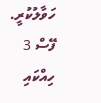ހަވާލުކުރީ. ފޭސް 3 ހިއްކައި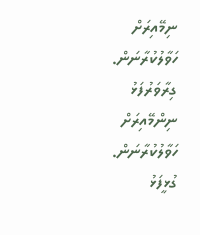ނިމޭއިރަށް ހަވާލުކުރާނަން. ގިރާވަރުފަޅު ނިންމޭއިރަށް ހަވާލުކުރާނަން. ގުޅީފަޅު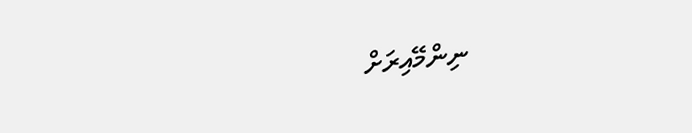ނިންމޭއިރަށް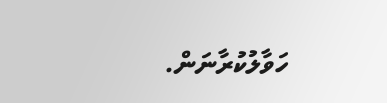ހަވާލުކުރާނަން.